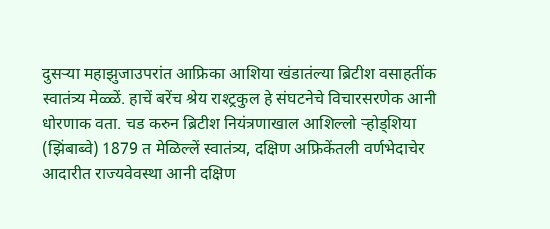दुसऱ्या महाझुजाउपरांत आफ्रिका आशिया खंडातंल्या ब्रिटीश वसाहतींक स्वातंत्र्य मेळ्ळें. हाचें बरेंच श्रेय राश्ट्रकुल हे संघटनेचे विचारसरणेक आनी धोरणाक वता. चड करुन ब्रिटीश नियंत्रणाखाल आशिल्लो ऱ्होड्शिया (झिंबाब्वे) 1879 त मेळिल्लें स्वातंत्र्य, दक्षिण अफ्रिकेंतली वर्णभेदाचेर आदारीत राज्यवेवस्था आनी दक्षिण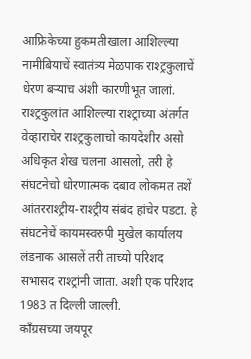आफ्रिकेच्या हुकमतीखाला आशिल्ल्या नामीबियाचें स्वातंत्र्य मेळपाक राश्ट्रकुलाचें धेरण बऱ्याच अंशी कारणीभूत जालां. राश्ट्रकुलांत आशिल्ल्या राश्ट्राच्या अंतर्गत वेव्हाराचेर राश्ट्रकुलाचो कायदेशीर असो अधिकृत शेख चलना आसलो, तरी हे संघटनेचो धोरणात्मक दबाव लोकमत तशें आंतरराश्ट्रीय-राश्ट्रीय संबंद हांचेर पडटा. हे संघटनेचें कायमस्वरुपी मुखेल कार्यालय लंडनाक आसलें तरी ताच्यो परिशद सभासद राश्ट्रांनी जाता. अशी एक परिशद 1983 त दिल्ली जाल्ली.
काँग्रसच्या जयपूर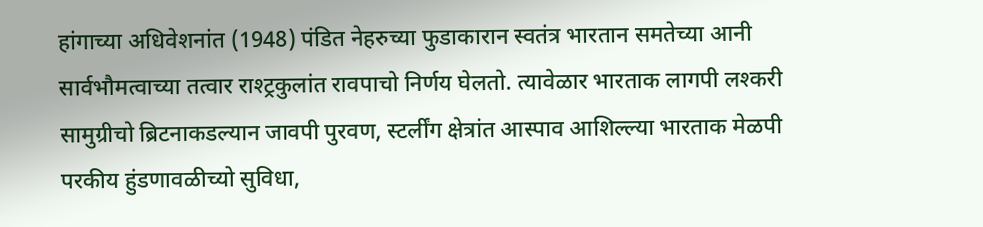हांगाच्या अधिवेशनांत (1948) पंडित नेहरुच्या फुडाकारान स्वतंत्र भारतान समतेच्या आनी सार्वभौमत्वाच्या तत्वार राश्ट्रकुलांत रावपाचो निर्णय घेलतो. त्यावेळार भारताक लागपी लश्करी सामुग्रीचो ब्रिटनाकडल्यान जावपी पुरवण, स्टर्लींग क्षेत्रांत आस्पाव आशिल्ल्या भारताक मेळपी परकीय हुंडणावळीच्यो सुविधा,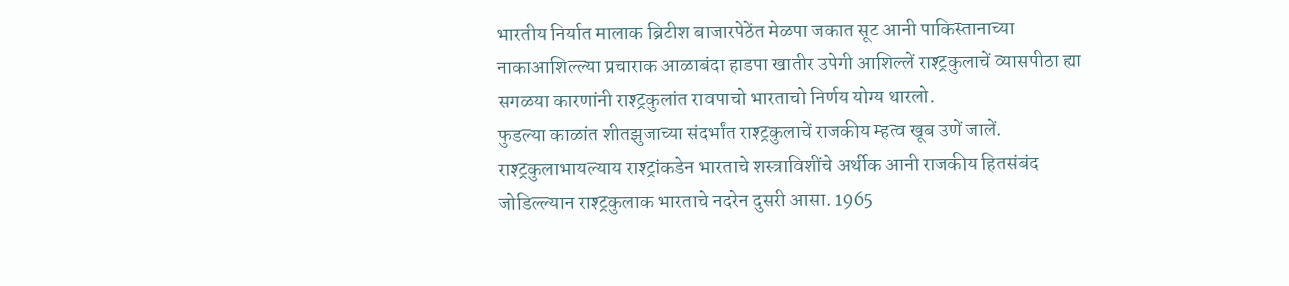भारतीय निर्यात मालाक ब्रिटीश बाजारपेठेंत मेळपा जकात सूट आनी पाकिस्तानाच्या नाकाआशिल्ल्या प्रचाराक आळाबंदा हाडपा खातीर उपेगी आशिल्लें राश्ट्रकुलाचें व्यासपीठा ह्या सगळया कारणांनी राश्ट्रकुलांत रावपाचो भारताचो निर्णय योग्य थारलो.
फुडल्या काळांत शीतझुजाच्या संदर्भांत राश्ट्रकुलाचें राजकीय म्हत्व खूब उणें जालें. राश्ट्रकुलाभायल्याय राश्ट्रांकडेन भारताचे शस्त्राविशींचे अर्थीक आनी राजकीय हितसंबंद जोडिल्ल्यान राश्ट्रकुलाक भारताचे नदरेन दुसरी आसा. 1965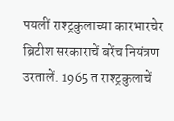पयलीं राश्ट्रकुलाच्या कारभारचेर ब्रिटीश सरकाराचें बरेंच नियंत्रण उरतालें. 1965 त राश्ट्रकुलाचें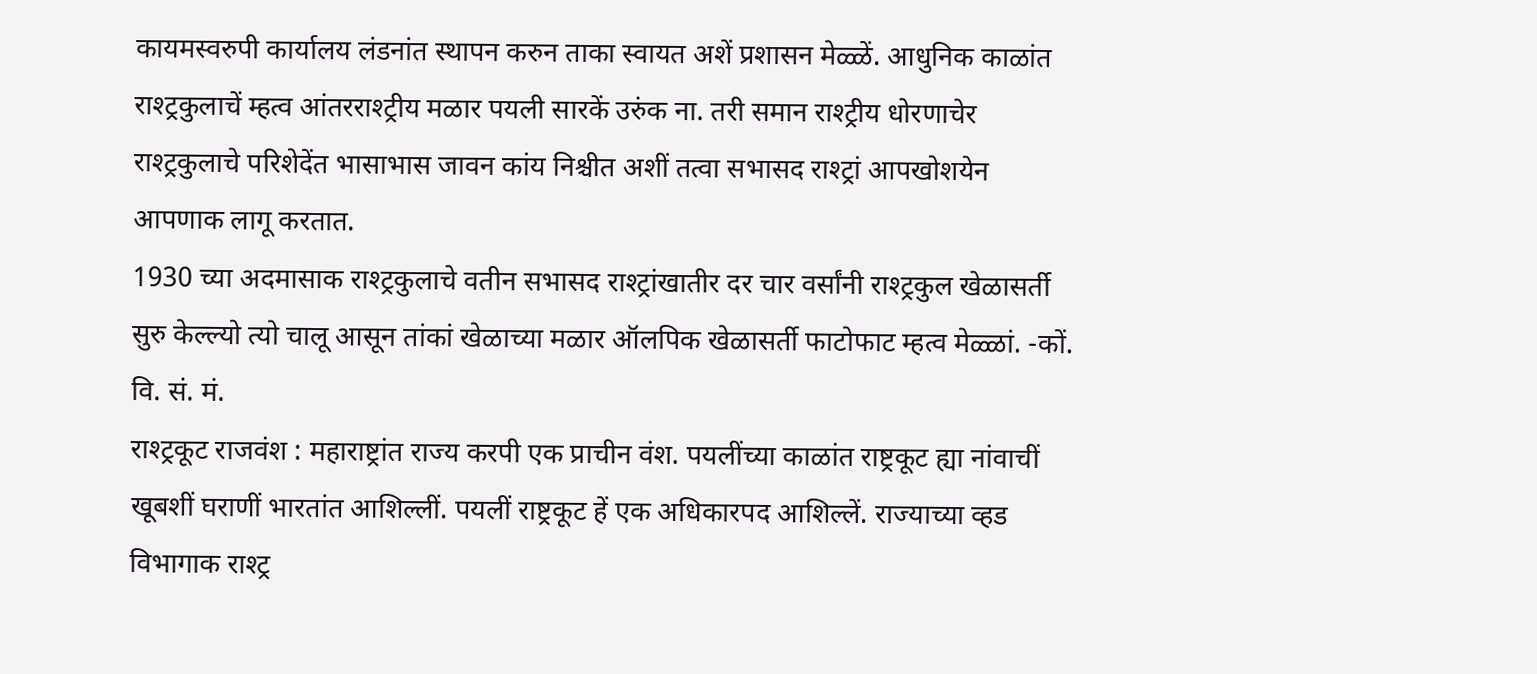कायमस्वरुपी कार्यालय लंडनांत स्थापन करुन ताका स्वायत अशें प्रशासन मेळ्ळें. आधुनिक काळांत राश्ट्रकुलाचें म्हत्व आंतरराश्ट्रीय मळार पयली सारकें उरुंक ना. तरी समान राश्ट्रीय धोरणाचेर राश्ट्रकुलाचे परिशेदेंत भासाभास जावन कांय निश्चीत अशीं तत्वा सभासद राश्ट्रां आपखोशयेन आपणाक लागू करतात.
1930 च्या अदमासाक राश्ट्रकुलाचे वतीन सभासद राश्ट्रांखातीर दर चार वर्सांनी राश्ट्रकुल खेळासर्ती सुरु केल्ल्यो त्यो चालू आसून तांकां खेळाच्या मळार ऑलपिक खेळासर्ती फाटोफाट म्हत्व मेळ्ळां. -कों. वि. सं. मं.
राश्ट्रकूट राजवंश : महाराष्ट्रांत राज्य करपी एक प्राचीन वंश. पयलींच्या काळांत राष्ट्रकूट ह्या नांवाचीं खूबशीं घराणीं भारतांत आशिल्लीं. पयलीं राष्ट्रकूट हें एक अधिकारपद आशिल्लें. राज्याच्या व्हड विभागाक राश्ट्र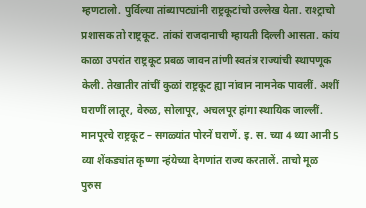म्हणटालो. पुर्विल्या तांब्यापट्यांनी राष्ट्रकूटांचो उल्लेख येता. राश्ट्राचो प्रशासक तो राष्ट्रकूट. तांकां राजदानाची म्हायती दिल्ली आसता. कांय काळा उपरांत राष्ट्रकूट प्रबळ जावन तांणी स्वतंत्र राज्यांची स्थापणूक केली. तेखातीर तांचीं कुळां राष्ट्रकूट ह्या नांवान नामनेक पावलीं. अशीं घराणीं लातूर, वेरुळ, सोलापूर, अचलपूर हांगा स्थायिक जाल्लीं.
मानपूरचे राष्ट्रकूट – सगळ्यांत पोरनें घराणें. इ. स. च्या 4 थ्या आनी 5 व्या शेंकड्यांत कृष्णा न्हंयेच्या देगणांत राज्य करतालें. ताचो मूळ पुरुस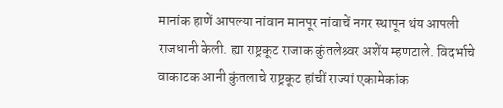मानांक हाणें आपल्या नांवान मानपूर नांवाचें नगर स्थापून थंय आपली राजधानी केली. ह्या राष्ट्रकूट राजाक कुंतलेश्र्वर अशेंय म्हणटाले. विदर्भाचे वाकाटक आनी कुंतलाचे राष्ट्रकूट हांचीं राज्यां एकामेकांक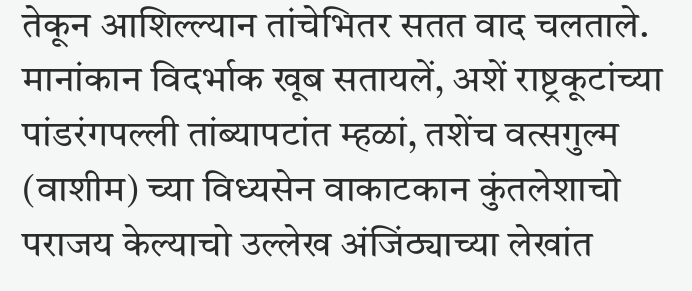तेकून आशिल्ल्यान तांचेभितर सतत वाद चलताले. मानांकान विदर्भाक खूब सतायलें, अशें राष्ट्रकूटांच्या पांडरंगपल्ली तांब्यापटांत म्हळां, तशेंच वत्सगुल्म (वाशीम) च्या विध्यसेन वाकाटकान कुंतलेशाचो पराजय केल्याचो उल्लेख अंजिंठ्याच्या लेखांत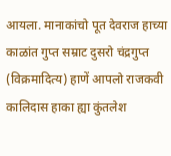आयला. मानाकांचो पूत देवराज हाच्या काळांत गुप्त सम्राट दुसरो चंद्रगुप्त (विक्रमादित्य) हाणें आपलो राजकवी कालिदास हाका ह्या कुंतलेश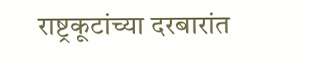राष्ट्रकूटांच्या दरबारांत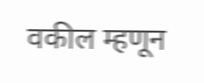वकील म्हणून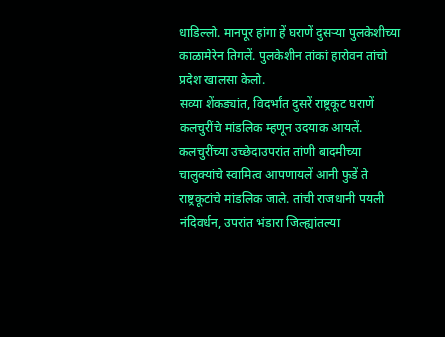धाडिल्लो. मानपूर हांगा हें घराणें दुसऱ्या पुलकेशीच्या काळामेरेन तिगलें. पुलकेशीन तांकां हारोवन तांचो प्रदेश खालसा केलो.
सव्या शेंकड्यांत, विदर्भांत दुसरें राष्ट्रकूट घराणें कलचुरींचे मांडलिक म्हणून उदयाक आयलें. कलचुरींच्या उच्छेदाउपरांत तांणी बादमीच्या चालुक्यांचे स्वामित्व आपणायलें आनी फुडें ते राष्ट्रकूटांचे मांडलिक जाले. तांची राजधानी पयली नंदिवर्धन, उपरांत भंडारा जिल्ह्यांतल्या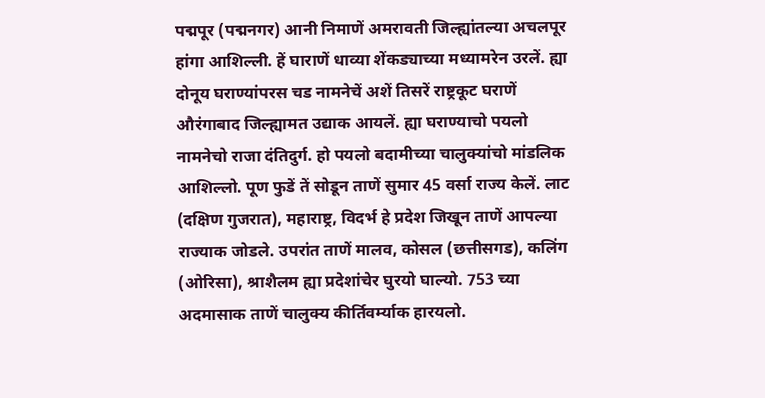पद्मपूर (पद्मनगर) आनी निमाणें अमरावती जिल्ह्यांतल्या अचलपूर हांगा आशिल्ली. हें घाराणें धाव्या शेंकड्याच्या मध्यामरेन उरलें. ह्या दोनूय घराण्यांपरस चड नामनेचें अशें तिसरें राष्ट्रकूट घराणें औरंगाबाद जिल्ह्यामत उद्याक आयलें. ह्या घराण्याचो पयलो नामनेचो राजा दंतिदुर्ग. हो पयलो बदामीच्या चालुक्यांचो मांडलिक आशिल्लो. पूण फुडें तें सोडून ताणें सुमार 45 वर्सा राज्य केलें. लाट (दक्षिण गुजरात), महाराष्ट्र, विदर्भ हे प्रदेश जिखून ताणें आपल्या राज्याक जोडले. उपरांत ताणें मालव, कोसल (छत्तीसगड), कलिंग (ओरिसा), श्राशैलम ह्या प्रदेशांचेर घुरयो घाल्यो. 753 च्या अदमासाक ताणें चालुक्य कीर्तिवर्म्याक हारयलो.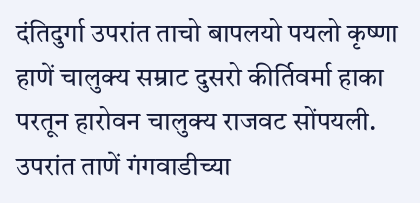दंतिदुर्गा उपरांत ताचो बापलयो पयलो कृष्णा हाणें चालुक्य सम्राट दुसरो कीर्तिवर्मा हाका परतून हारोवन चालुक्य राजवट सोंपयली. उपरांत ताणें गंगवाडीच्या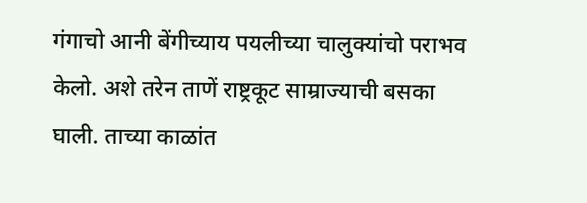गंगाचो आनी बेंगीच्याय पयलीच्या चालुक्यांचो पराभव केलो. अशे तरेन ताणें राष्ट्रकूट साम्राज्याची बसका घाली. ताच्या काळांत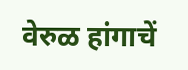वेरुळ हांगाचें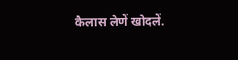कैलास लेणें खोदलें.